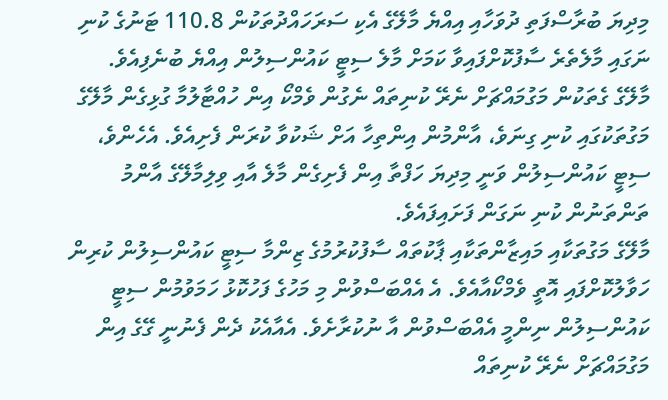މިދިޔަ ބުރާސްފަތި ދުވަހާއި އިއްޔެ މާލޭގެ އެކި ސަރަހައްދުތަކުން 110.8 ޓަނުގެ ކުނި ނަގައި މާލެތެރެ ސާފުކޮށްފައިވާ ކަމަށް މާލެ ސިޓީ ކައުންސިލުން އިއްޔެ ބުނެފިއެވެ.
މާލޭގެ ގެތަކުން މަގުމައްޗަށް ނެރޭ ކުނިތައް ނެގުން ވެމްކޯ އިން ހުއްޓާލުމާ ގުޅިގެން މާލޭގެ މަގުތަކުގައި ކުނި ގިނަވެ، އާންމުން އިންތިހާ އަށް ޝަކުވާ ކުރަން ފެށިއެވެ. އެހެންވެ، ސިޓީ ކައުންސިލުން ވަނީ މިދިޔަ ހަފްތާ އިން ފެށިގެން މާލެ އާއި ވިލިމާލޭގެ އާންމު ތަންތަނުން ކުނި ނަގަން ފަށައިފައެވެ.
މާލޭގެ މަގުތަކާއި މައިޒާންތަކާއި ޕާކުތައް ސާފުކުރުމުގެ ޒިންމާ ސިޓީ ކައުންސިލުން ކުރިން ހަވާލުކޮށްފައި އޮތީ ވެމްކޯއާއެވެ. އެ އެއްބަސްވުން މި މަހުގެ ފަހުކޮޅު ހަމަވުމުން ސިޓީ ކައުންސިލުން ނިންމީ އެއްބަސްވުން އާ ނުކުރާށެވެ. އެއާއެކު ދެން ފެނުނީ ގޭގެ އިން މަގުމައްޗަށް ނެރޭ ކުނިތައް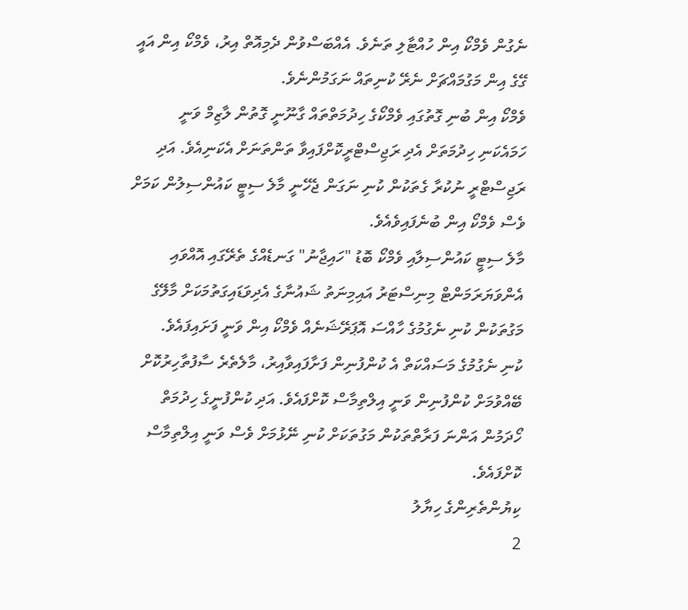ނެގުން ވެމްކޯ އިން ހުއްޓާލި ތަނެވެ. އެއްބަސްވުން ދެމިއޮތް އިރު، ވެމްކޯ އިން އައީ ގޭގެ އިން މަގުމައްޗަށް ނެރޭ ކުނިތައް ނަގަމުންނެވެ.
ވެމްކޯ އިން ބުނި ގޮތުގައި ވެމްކޯގެ ހިދުމަތްތައް ގާނޫނީ ގޮތުން ލާޒިމް ވަނީ ހަމައެކަނި ހިދުމަތަށް އެދި ރަޖިސްޓްރީކޮށްފައިވާ ތަންތަނަށް އެކަނިއެވެ. އަދި ރަޖިސްޓްރީ ނުކުރާ ގެތަކުން ކުނި ނަގަން ޖެހޭނީ މާލެ ސިޓީ ކައުންސިލުން ކަމަށް ވެސް ވެމްކޯ އިން ބުނެފައިވެއެވެ.
މާލެ ސިޓީ ކައުންސިލާއި ވެމްކޯ ބޮޑު "ހައިޖާނު" ގަނޑެއްގެ ތެރޭގައި އޮއްވައި އެންވަޔަރަމަންޓް މިނިސްޓަރު އައިމިނަތު ޝައުނާގެ އެދިވަޑައިގަތުމަކަށް މާލޭގެ މަގުތަކުން ކުނި ނެގުމުގެ ހާއްސަ އޮޕަރޭޝަނެއް ވެމްކޯ އިން ވަނީ ފަށައިފައެވެ.
ކުނި ނެގުމުގެ މަސައްކަތް އެ ކުންފުނިން ފަށާފައިވާއިރު، މާލެތެރެ ސާފުތާހިރުކޮށް ބޭއްވުމަށް ކުންފުނިން ވަނީ އިލްތިމާސް ކޮށްފައެވެ. އަދި ކުންފުނީގެ ހިދުމަތް ހޯދަމުން އަންނަ ފަރާތްތަކުން މަގުތަކަށް ކުނި ނޭޅުމަށް ވެސް ވަނީ އިލްތިމާސް ކޮށްފައެވެ.
ކިޔުންތެރިންގެ ހިޔާލު
2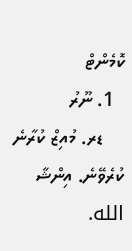ކޮމެންޓް
  1. ނޫރު
    ޑރ. މުއިޒް ކުރާނެ ކުރެވޭނެ. އިންޝާ الله.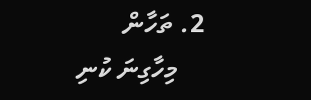2. ތަހާން
    މިހާގިނަ ކުނި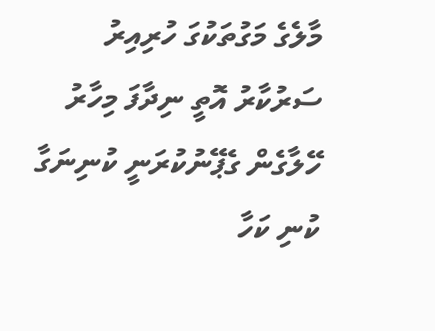މާލެގެ މަގުތަކުގަ ހުރިއިރު ސަރުކާރު އޮތީ ނިދާފަ މިހާރު ހޭލާގެން ގެޕޭނުކުރަނީ ކުނިނަގާ ކުނި ކަހާ